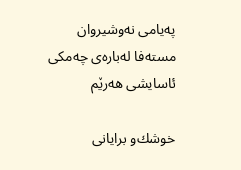په‌یامی‌ نه‌وشیروان مسته‌فا له‌باره‌ی‌ چه‌مكی‌ ئاسایشی‌ هه‌رێم

خوشك‌و برایانی‌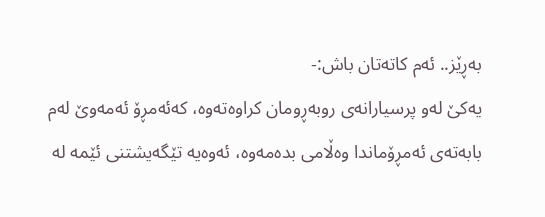به‌ڕێز.. ئه‌م كاته‌تان باش:-
یه‌كێ له‌و پرسیارانه‌ی‌ روبه‌ڕومان كراوه‌ته‌وه‌، كه‌ئه‌مڕۆ ئه‌مه‌وێ له‌م بابه‌ته‌ی‌ ئه‌مڕۆماندا وه‌ڵامی‌ بده‌مه‌وه‌، ئه‌وه‌یه‌ تێگه‌یشتنی‌ ئێمه‌ له‌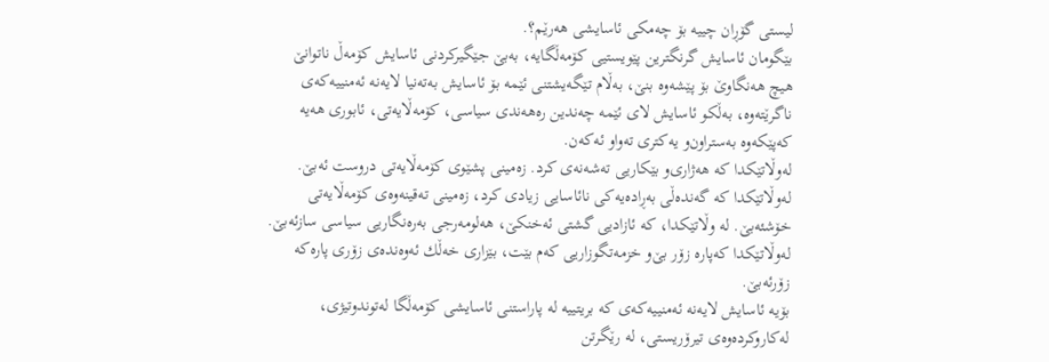لیستی‌ گۆڕان چییه‌ بۆ چه‌مكی‌ ئاسایشی‌ هه‌رێم؟.
بێگومان ئاسایش گرنگترین پێویستیی‌ كۆمه‌ڵگایه‌، به‌بێ‌ جێگیركردنی‌ ئاسایش كۆمه‌ڵ ناتوانێ‌ هیچ هه‌نگاوێ‌ بۆ پێشه‌وه‌ بنێ‌، به‌ڵام تێگه‌یشتنی‌ ئێمه‌ بۆ ئاسایش به‌ته‌نیا لایه‌نه‌ ئه‌منییه‌كه‌ی‌ ناگرێته‌وه‌، به‌ڵكو ئاسایش لای‌ ئێمه‌ چه‌ندین ره‌هه‌ندی‌ سیاسی‌، كۆمه‌ڵایه‌تی‌، ئابوری‌ هه‌یه‌ كه‌پێكه‌وه‌ به‌ستراون‌و یه‌كتری‌ ته‌واو ئه‌كه‌ن.
له‌وڵاتێكدا كه‌ هه‌ژاری‌‌و بێكاریی‌ ته‌شه‌نه‌ی‌ كرد. زه‌مینی‌ پشێوی كۆمه‌ڵایه‌تی‌ دروست ئه‌بێ. له‌وڵاتێكدا كه‌ گه‌نده‌ڵی‌ به‌ڕاده‌یه‌كی‌ نائاسایی‌ زیادی‌ كرد، زه‌مینی‌ ته‌قینه‌وه‌ی‌ كۆمه‌ڵایه‌تی‌ خۆشئه‌بێ. له‌ وڵاتێكدا، كه‌ ئازادیی‌ گشتی‌ ئه‌خنكێ‌، هه‌لومه‌رجی‌ به‌ره‌نگاریی‌ سیاسی‌ سازئه‌بێ. له‌وڵاتێكدا كه‌پاره‌ زۆر بێ‌و خزمه‌تگوزاریی كه‌م بێت، بێزاری‌ خه‌ڵك ئه‌وه‌نده‌ی‌ زۆری‌ پاره‌كه‌ زۆرئه‌بێ.
بۆیه‌ ئاسایش لایه‌نه‌ ئه‌منییه‌كه‌ی‌ كه‌ بریتییه‌ له‌ پاراستنی‌ ئاسایشی‌ كۆمه‌ڵگا له‌توندوتیژی‌، له‌كاروكرده‌وه‌ی‌ تیرۆریستی‌، له‌ رێگرتن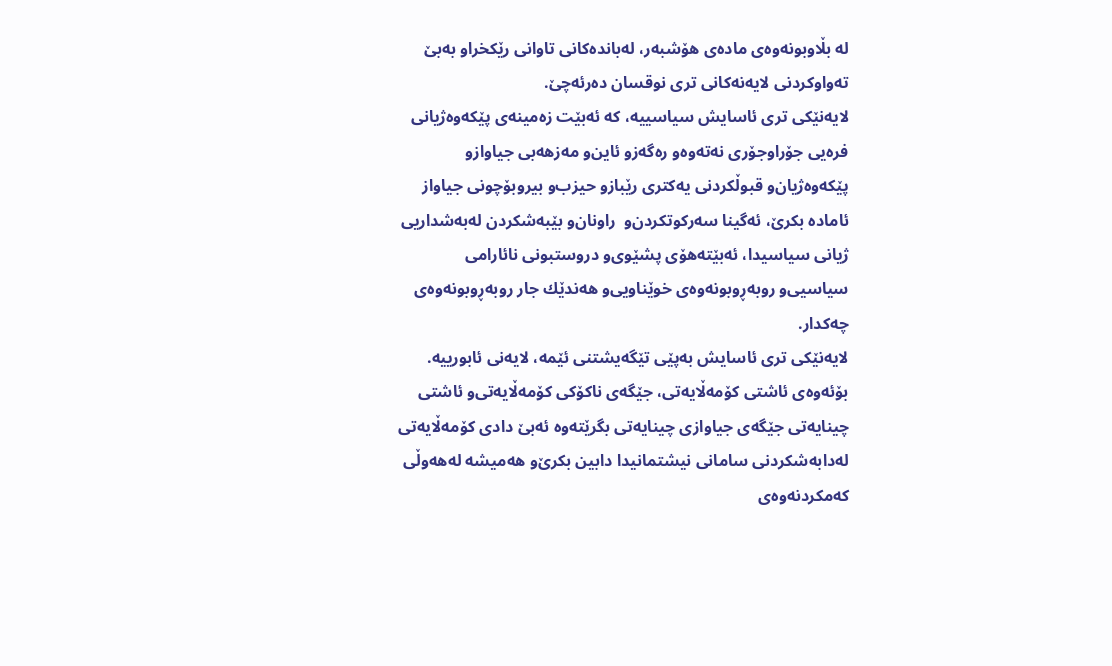له‌ بڵاوبونه‌وه‌ی‌ ماده‌ی‌ هۆشبه‌ر، له‌بانده‌كانی‌ تاوانی‌ رێكخراو به‌بێ‌ ته‌واوكردنی‌ لایه‌نه‌كانی‌ تری‌ نوقسان ده‌رئه‌چێ‌.
لایه‌نێكی‌ تری‌ ئاسایش سیاسییه‌، كه‌ ئه‌بێت زه‌مینه‌ی‌ پێكه‌وه‌ژیانی‌ فره‌یی‌ جۆراوجۆری‌ نه‌ته‌وه‌و ره‌گه‌زو ئاین‌و مه‌زهه‌بی‌ جیاوازو پێكه‌وه‌ژیان‌و قبوڵكردنی‌ یه‌كتری‌ رێبازو حیزب‌و بیر‌وبۆچونی‌ جیاواز ئاماده‌ بكرێ، ئه‌گینا سه‌ركوتكردن‌و  راونان‌و بێبه‌شكردن له‌به‌شداریی‌ ژیانی‌ سیاسیدا، ئه‌بێته‌هۆی‌ پشێوی‌‌و دروستبونی‌ نائارامی‌ سیاسیی‌‌و روبه‌ڕوبونه‌وه‌ی‌ خوێناویی‌‌و هه‌ندێك جار روبه‌ڕوبونه‌وه‌ی‌ چه‌كدار.
لایه‌نێكی‌ تری‌ ئاسایش به‌پێی‌ تێگه‌یشتنی‌ ئێمه‌، لایه‌نی‌ ئابورییه‌. بۆئه‌وه‌ی‌ ئاشتی‌ كۆمه‌ڵایه‌تی‌، جێگه‌ی‌ ناكۆكی‌ كۆمه‌ڵایه‌تی‌‌و ئاشتی‌ چینایه‌تی‌ جێگه‌ی‌ جیاوازی‌ چینایه‌تی‌ بگرێته‌وه‌ ئه‌بێ دادی‌ كۆمه‌ڵایه‌تی‌ له‌دابه‌شكردنی‌ سامانی‌ نیشتمانیدا دابین بكرێ‌و هه‌میشه‌ له‌هه‌وڵی‌ كه‌مكردنه‌وه‌ی‌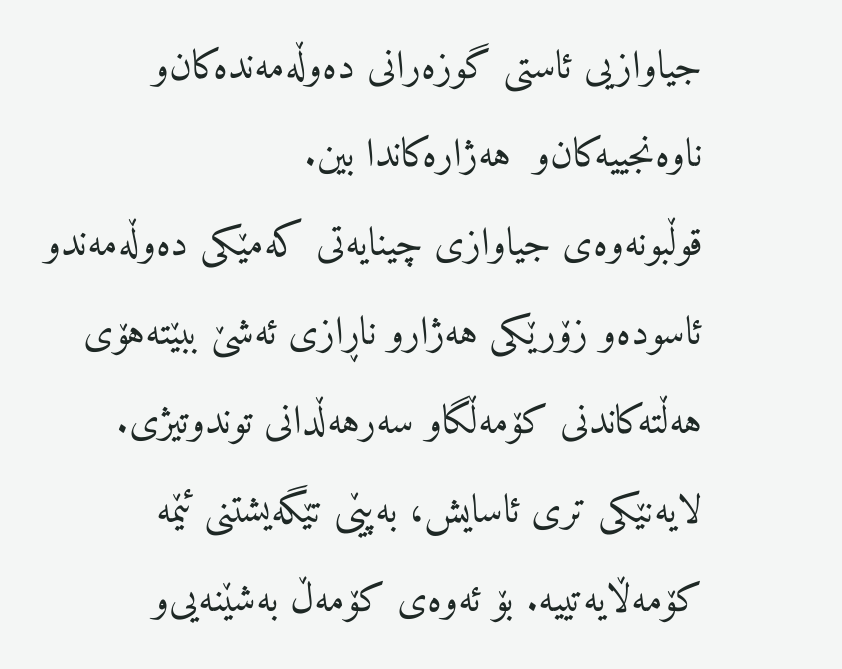جیاوازیی‌ ئاستی‌ گوزه‌رانی‌ ده‌وڵه‌مه‌نده‌كان‌و ناوه‌نجییه‌كان‌و  هه‌ژاره‌كاندا بین.
قوڵبونه‌وه‌ی‌ جیاوازی‌ چینایه‌تی‌ كه‌مێكی‌ ده‌وڵه‌مه‌ند‌و ئاسوده‌و زۆرێكی‌ هه‌ژار‌و ناڕازی‌ ئه‌شێ‌ ببێته‌هۆی‌ هه‌ڵته‌كاندنی‌ كۆمه‌ڵگاو سه‌رهه‌ڵدانی‌ توندوتیژی‌.
لایه‌نێكی‌ تری‌ ئاسایش، به‌پێی‌ تێگه‌یشتنی‌ ئێمه‌ كۆمه‌ڵایه‌تییه‌. بۆ ئه‌وه‌ی‌ كۆمه‌ڵ به‌شێنه‌یی‌‌و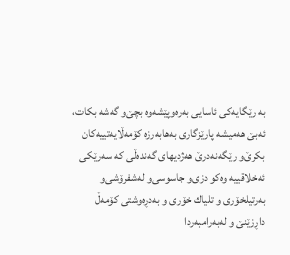به‌ رێگایه‌كی‌ ئاسایی‌ به‌ره‌وپێشه‌وه‌ بچێ‌و گه‌شه‌ بكات، ئه‌بێ‌ هه‌میشه‌ پارێزگاری‌ به‌هابه‌رزه‌ كۆمه‌ڵایه‌تییه‌كان بكرێ‌‌و رێگه‌نه‌درێ‌ هه‌ژدیهای‌ گه‌نده‌ڵی‌ كه‌ سه‌رێكی‌ ئه‌خلاقییه‌ وه‌كو دزی‌‌و جاسوسی‌‌و له‌شفرۆشی‌‌و به‌رتیلخۆری‌ و تلیاك خۆری‌ و به‌دڕه‌وشتی‌ كۆمه‌ڵ داڕزێنێ‌ و له‌به‌رامبه‌ردا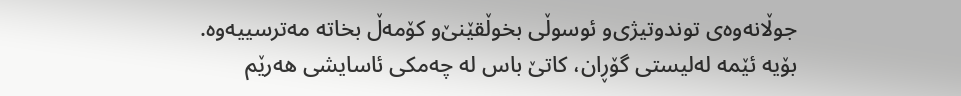جوڵانه‌وه‌ی‌ توندوتیژی‌‌و ئوسوڵی‌ بخوڵقێنێ‌و كۆمه‌ڵ بخاته‌ مه‌ترسییه‌وه‌.
بۆیه‌ ئێمه‌ له‌لیستی‌ گۆڕان، كاتێ‌ باس له‌ چه‌مكی‌ ئاسایشی‌ هه‌رێم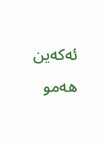ئه‌كه‌ین هه‌مو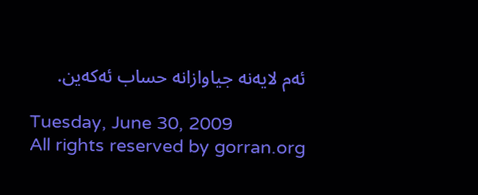ئه‌م لایه‌نه‌ جیاوازانه‌ حساب ئه‌كه‌ین.

Tuesday, June 30, 2009
All rights reserved by gorran.org